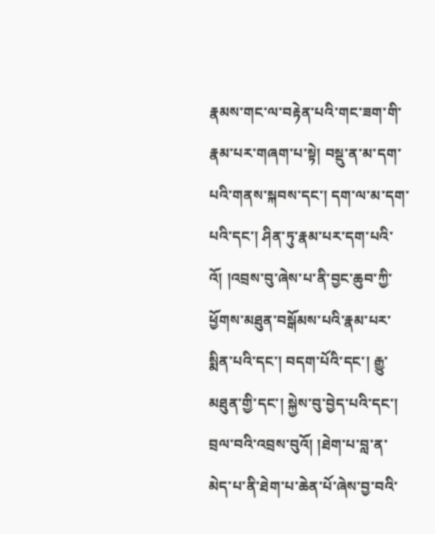རྣམས་གང་ལ་བརྟེན་པའི་གང་ཟག་གི་རྣམ་པར་གཞག་པ་སྟེ། བསྡུ་ན་མ་དག་པའི་གནས་སྐབས་དང་། དག་ལ་མ་དག་པའི་དང་། ཤིན་ཏུ་རྣམ་པར་དག་པའི་འོ། །འབྲས་བུ་ཞེས་པ་ནི་བྱང་ཆུབ་ཀྱི་ཕྱོགས་མཐུན་བསྒོམས་པའི་རྣམ་པར་སྨིན་པའི་དང་། བདག་པོའི་དང་། རྒྱུ་མཐུན་གྱི་དང་། སྐྱེས་བུ་བྱེད་པའི་དང་། བྲལ་བའི་འབྲས་བུའོ། །ཐེག་པ་བླ་ན་མེད་པ་ནི་ཐེག་པ་ཆེན་པོ་ཞེས་བྱ་བའི་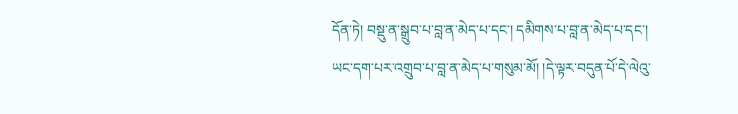དོན་ཏེ། བསྡུ་ན་སྒྲུབ་པ་བླ་ན་མེད་པ་དང་། དམིགས་པ་བླ་ན་མེད་པ་དང་། ཡང་དག་པར་འགྲུབ་པ་བླ་ན་མེད་པ་གསུམ་མོ། །དེ་ལྟར་བདུན་པོ་དེ་ལེའུ་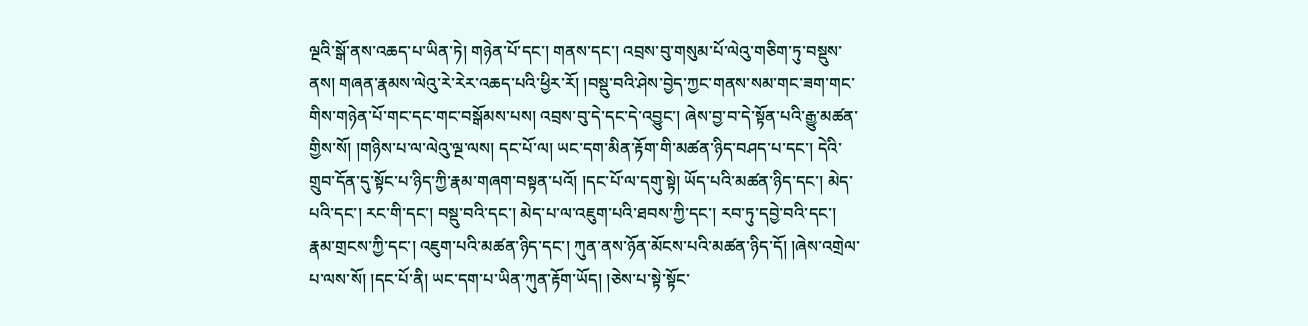ལྔའི་སྒོ་ནས་འཆད་པ་ཡིན་ཏེ། གཉེན་པོ་དང་། གནས་དང་། འབྲས་བུ་གསུམ་པོ་ལེའུ་གཅིག་ཏུ་བསྡུས་ནས། གཞན་རྣམས་ལེའུ་རེ་རེར་འཆད་པའི་ཕྱིར་རོ། །བསྡུ་བའི་ཤེས་བྱེད་ཀྱང་གནས་སམ་གང་ཟག་གང་གིས་གཉེན་པོ་གང་དང་གང་བསྒོམས་པས། འབྲས་བུ་དེ་དང་དེ་འབྱུང་། ཞེས་བྱ་བ་དེ་སྟོན་པའི་རྒྱུ་མཚན་གྱིས་སོ། །གཉིས་པ་ལ་ལེའུ་ལྔ་ལས། དང་པོ་ལ། ཡང་དག་མིན་རྟོག་གི་མཚན་ཉིད་བཤད་པ་དང་། དེའི་གྲུབ་དོན་དུ་སྟོང་པ་ཉིད་ཀྱི་རྣམ་གཞག་བསྟན་པའོ། །དང་པོ་ལ་དགུ་སྟེ། ཡོད་པའི་མཚན་ཉིད་དང་། མེད་པའི་དང་། རང་གི་དང་། བསྡུ་བའི་དང་། མེད་པ་ལ་འཇུག་པའི་ཐབས་ཀྱི་དང་། རབ་ཏུ་དབྱེ་བའི་དང་། རྣམ་གྲངས་ཀྱི་དང་། འཇུག་པའི་མཚན་ཉིད་དང་། ཀུན་ནས་ཉོན་མོངས་པའི་མཚན་ཉིད་དོ། །ཞེས་འགྲེལ་པ་ལས་སོ། །དང་པོ་ནི། ཡང་དག་པ་ཡིན་ཀུན་རྟོག་ཡོད། །ཅེས་པ་སྟེ་སྟོང་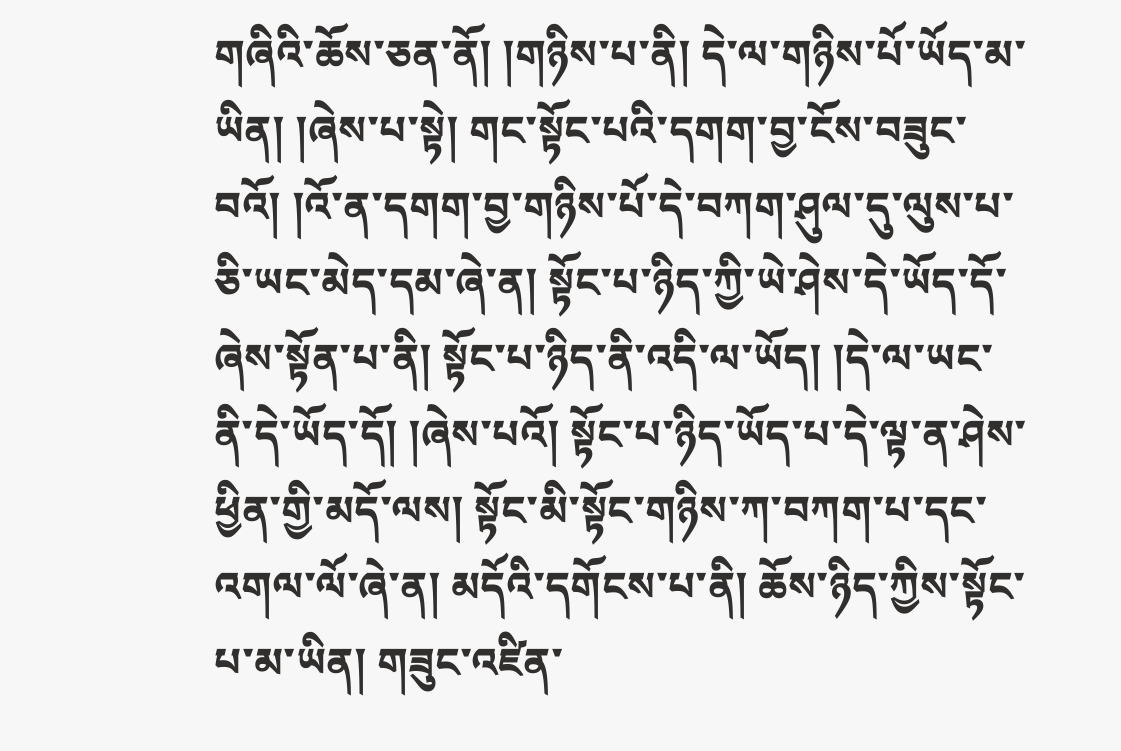གཞིའི་ཆོས་ཅན་ནོ། །གཉིས་པ་ནི། དེ་ལ་གཉིས་པོ་ཡོད་མ་ཡིན། །ཞེས་པ་སྟེ། གང་སྟོང་པའི་དགག་བྱ་ངོས་བཟུང་བའོ། །འོ་ན་དགག་བྱ་གཉིས་པོ་དེ་བཀག་ཤུལ་དུ་ལུས་པ་ཅི་ཡང་མེད་དམ་ཞེ་ན། སྟོང་པ་ཉིད་ཀྱི་ཡེ་ཤེས་དེ་ཡོད་དོ་ཞེས་སྟོན་པ་ནི། སྟོང་པ་ཉིད་ནི་འདི་ལ་ཡོད། །དེ་ལ་ཡང་ནི་དེ་ཡོད་དོ། །ཞེས་པའོ། སྟོང་པ་ཉིད་ཡོད་པ་དེ་ལྟ་ན་ཤེས་ཕྱིན་གྱི་མདོ་ལས། སྟོང་མི་སྟོང་གཉིས་ཀ་བཀག་པ་དང་འགལ་ལོ་ཞེ་ན། མདོའི་དགོངས་པ་ནི། ཆོས་ཉིད་ཀྱིས་སྟོང་པ་མ་ཡིན། གཟུང་འཛིན་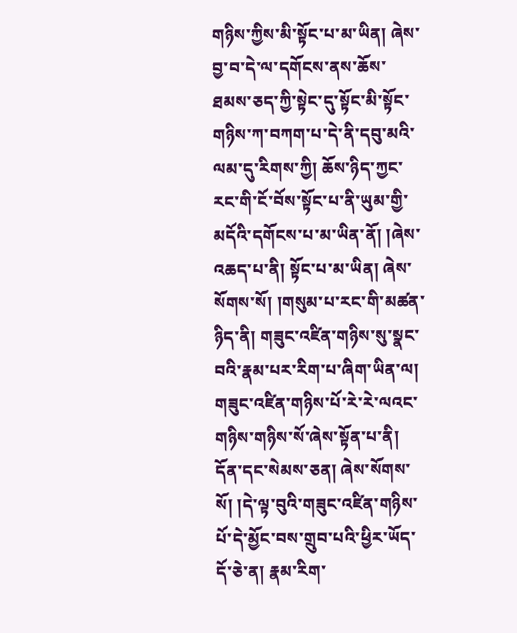གཉིས་ཀྱིས་མི་སྟོང་པ་མ་ཡིན། ཞེས་བྱ་བ་དེ་ལ་དགོངས་ནས་ཆོས་ཐམས་ཅད་ཀྱི་སྟེང་དུ་སྟོང་མི་སྟོང་གཉིས་ཀ་བཀག་པ་དེ་ནི་དབུ་མའི་ལམ་དུ་རིགས་ཀྱི། ཆོས་ཉིད་ཀྱང་རང་གི་ངོ་བོས་སྟོང་པ་ནི་ཡུམ་གྱི་མདོའི་དགོངས་པ་མ་ཡིན་ནོ། །ཞེས་འཆད་པ་ནི། སྟོང་པ་མ་ཡིན། ཞེས་སོགས་སོ། །གསུམ་པ་རང་གི་མཚན་ཉིད་ནི། གཟུང་འཛིན་གཉིས་སུ་སྣང་བའི་རྣམ་པར་རིག་པ་ཞིག་ཡིན་ལ། གཟུང་འཛིན་གཉིས་པོ་རེ་རེ་ལའང་གཉིས་གཉིས་སོ་ཞེས་སྟོན་པ་ནི། དོན་དང་སེམས་ཅན། ཞེས་སོགས་སོ། །དེ་ལྟ་བུའི་གཟུང་འཛིན་གཉིས་པོ་དེ་མྱོང་བས་གྲུབ་པའི་ཕྱིར་ཡོད་དོ་ཅེ་ན། རྣམ་རིག་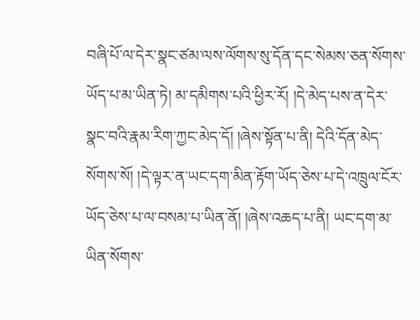བཞི་པོ་ལ་དེར་སྣང་ཙམ་ལས་ལོགས་སུ་དོན་དང་སེམས་ཅན་སོགས་ཡོད་པ་མ་ཡིན་ཏེ། མ་དམིགས་པའི་ཕྱིར་རོ། །དེ་མེད་པས་ན་དེར་སྣང་བའི་རྣམ་རིག་ཀྱང་མེད་དོ། །ཞེས་སྟོན་པ་ནི། དེའི་དོན་མེད་སོགས་སོ། །དེ་ལྟར་ན་ཡང་དག་མིན་རྟོག་ཡོད་ཅེས་པ་དེ་འཁྲུལ་ངོར་ཡོད་ཅེས་པ་ལ་བསམ་པ་ཡིན་ནོ། །ཞེས་འཆད་པ་ནི། ཡང་དག་མ་ཡིན་སོགས་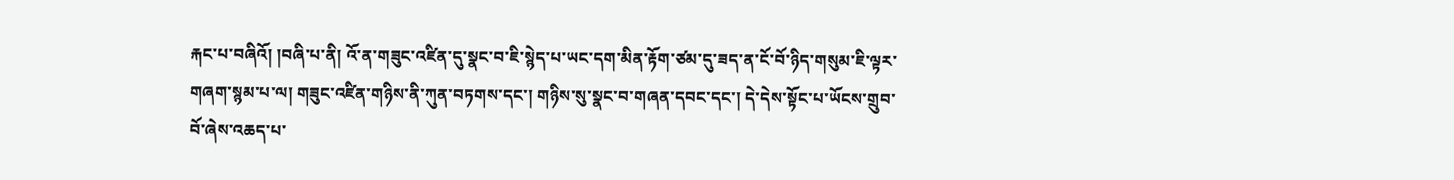རྐང་པ་བཞིའོ། །བཞི་པ་ནི། འོ་ན་གཟུང་འཛིན་དུ་སྣང་བ་ཇི་སྙེད་པ་ཡང་དག་མིན་རྟོག་ཙམ་དུ་ཟད་ན་ངོ་བོ་ཉིད་གསུམ་ཇི་ལྟར་གཞག་སྙམ་པ་ལ། གཟུང་འཛིན་གཉིས་ནི་ཀུན་བཏགས་དང་། གཉིས་སུ་སྣང་བ་གཞན་དབང་དང་། དེ་དེས་སྟོང་པ་ཡོངས་གྲུབ་བོ་ཞེས་འཆད་པ་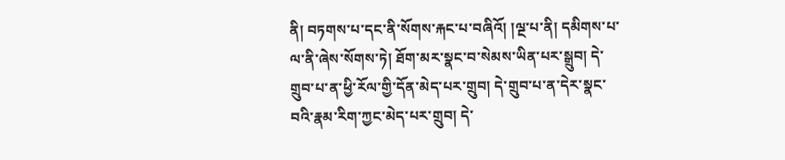ནི། བཏགས་པ་དང་ནི་སོགས་རྐང་པ་བཞིའོ། །ལྔ་པ་ནི། དམིགས་པ་ལ་ནི་ཞེས་སོགས་ཏེ། ཐོག་མར་སྣང་བ་སེམས་ཡིན་པར་སྒྲུབ། དེ་གྲུབ་པ་ན་ཕྱི་རོལ་གྱི་དོན་མེད་པར་གྲུབ། དེ་གྲུབ་པ་ན་དེར་སྣང་བའི་རྣམ་རིག་ཀྱང་མེད་པར་གྲུབ། དེ་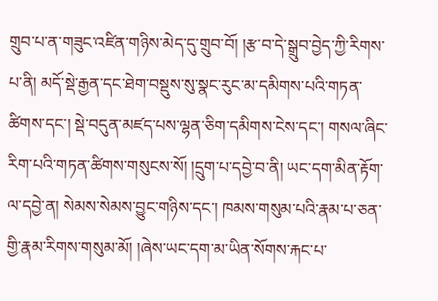གྲུབ་པ་ན་གཟུང་འཛིན་གཉིས་མེད་དུ་གྲུབ་བོ། །རྩ་བ་དེ་སྒྲུབ་བྱེད་ཀྱི་རིགས་པ་ནི། མདོ་སྡེ་རྒྱན་དང་ཐེག་བསྡུས་སུ་སྣང་རུང་མ་དམིགས་པའི་གཏན་ཚིགས་དང་། སྡེ་བདུན་མཛད་པས་ལྷན་ཅིག་དམིགས་ངེས་དང་། གསལ་ཞིང་རིག་པའི་གཏན་ཚིགས་གསུངས་སོ། །དྲུག་པ་དབྱེ་བ་ནི། ཡང་དག་མིན་རྟོག་ལ་དབྱེ་ན། སེམས་སེམས་བྱུང་གཉིས་དང་། ཁམས་གསུམ་པའི་རྣམ་པ་ཅན་གྱི་རྣམ་རིགས་གསུམ་མོ། །ཞེས་ཡང་དག་མ་ཡིན་སོགས་རྐང་པ་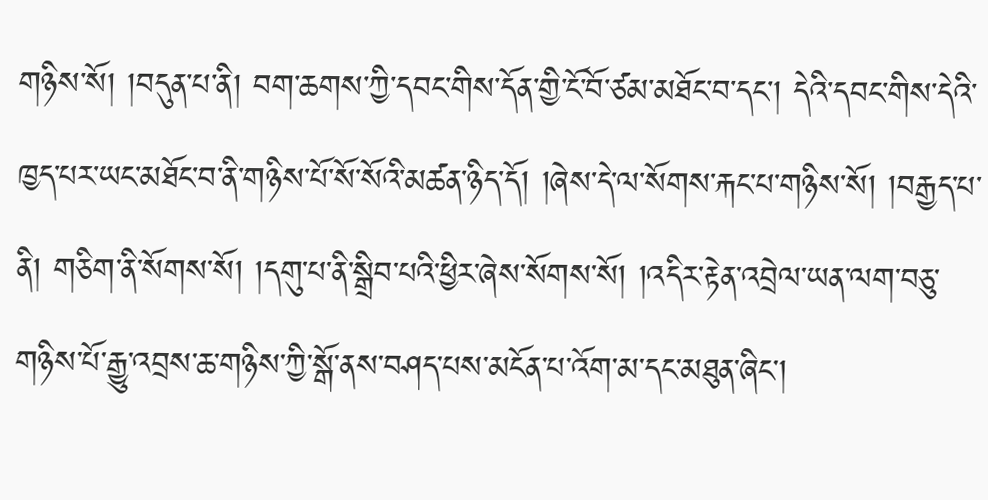གཉིས་སོ། །བདུན་པ་ནི། བག་ཆགས་ཀྱི་དབང་གིས་དོན་གྱི་ངོ་བོ་ཙམ་མཐོང་བ་དང་། དེའི་དབང་གིས་དེའི་ཁྱད་པར་ཡང་མཐོང་བ་ནི་གཉིས་པོ་སོ་སོའི་མཚན་ཉིད་དོ། །ཞེས་དེ་ལ་སོགས་རྐང་པ་གཉིས་སོ། །བརྒྱད་པ་ནི། གཅིག་ནི་སོགས་སོ། །དགུ་པ་ནི་སྒྲིབ་པའི་ཕྱིར་ཞེས་སོགས་སོ། །འདིར་རྟེན་འབྲེལ་ཡན་ལག་བཅུ་གཉིས་པོ་རྒྱུ་འབྲས་ཆ་གཉིས་ཀྱི་སྒོ་ནས་བཤད་པས་མངོན་པ་འོག་མ་དང་མཐུན་ཞིང་།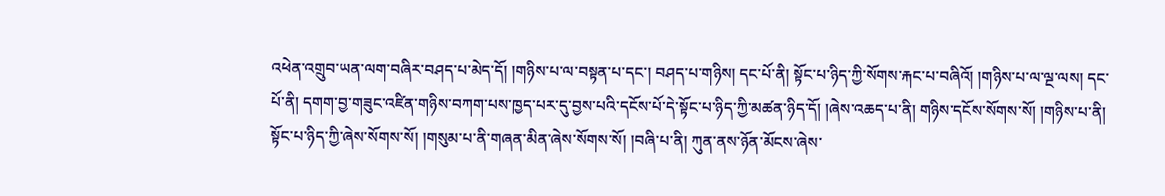འཕེན་འགྲུབ་ཡན་ལག་བཞིར་བཤད་པ་མེད་དོ། །གཉིས་པ་ལ་བསྟན་པ་དང་། བཤད་པ་གཉིས། དང་པོ་ནི། སྟོང་པ་ཉིད་ཀྱི་སོགས་རྐང་པ་བཞིའོ། །གཉིས་པ་ལ་ལྔ་ལས། དང་པོ་ནི། དགག་བྱ་གཟུང་འཛིན་གཉིས་བཀག་པས་ཁྱད་པར་དུ་བྱས་པའི་དངོས་པོ་དེ་སྟོང་པ་ཉིད་ཀྱི་མཚན་ཉིད་དོ། །ཞེས་འཆད་པ་ནི། གཉིས་དངོས་སོགས་སོ། །གཉིས་པ་ནི། སྟོང་པ་ཉིད་ཀྱི་ཞེས་སོགས་སོ། །གསུམ་པ་ནི་གཞན་མིན་ཞེས་སོགས་སོ། །བཞི་པ་ནི། ཀུན་ནས་ཉོན་མོངས་ཞེས་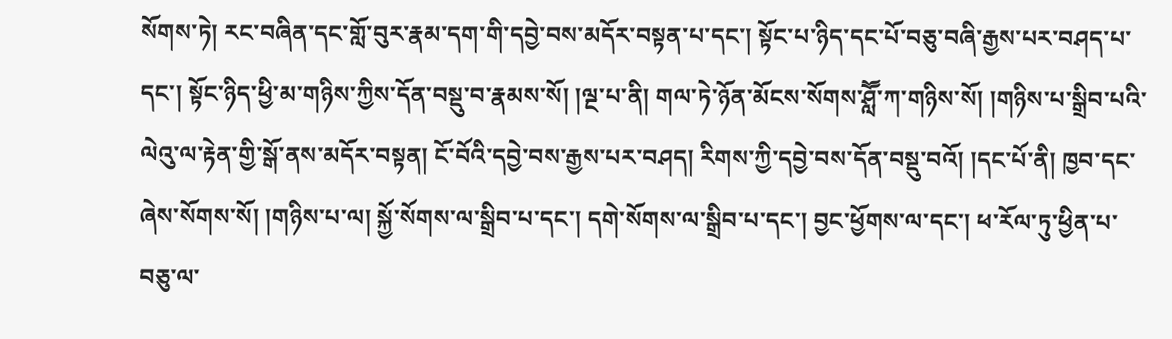སོགས་ཏེ། རང་བཞིན་དང་གློ་བུར་རྣམ་དག་གི་དབྱེ་བས་མདོར་བསྟན་པ་དང་། སྟོང་པ་ཉིད་དང་པོ་བཅུ་བཞི་རྒྱས་པར་བཤད་པ་དང་། སྟོང་ཉིད་ཕྱི་མ་གཉིས་ཀྱིས་དོན་བསྡུ་བ་རྣམས་སོ། །ལྔ་པ་ནི། གལ་ཏེ་ཉོན་མོངས་སོགས་ཤླཽ་ཀ་གཉིས་སོ། །གཉིས་པ་སྒྲིབ་པའི་ལེའུ་ལ་རྟེན་གྱི་སྒོ་ནས་མདོར་བསྟན། ངོ་བོའི་དབྱེ་བས་རྒྱས་པར་བཤད། རིགས་ཀྱི་དབྱེ་བས་དོན་བསྡུ་བའོ། །དང་པོ་ནི། ཁྱབ་དང་ཞེས་སོགས་སོ། །གཉིས་པ་ལ། སྐྱོ་སོགས་ལ་སྒྲིབ་པ་དང་། དགེ་སོགས་ལ་སྒྲིབ་པ་དང་། བྱང་ཕྱོགས་ལ་དང་། ཕ་རོལ་ཏུ་ཕྱིན་པ་བཅུ་ལ་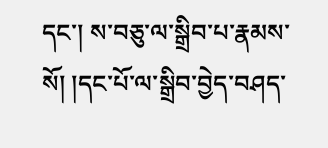དང་། ས་བཅུ་ལ་སྒྲིབ་པ་རྣམས་སོ། །དང་པོ་ལ་སྒྲིབ་བྱེད་བཤད་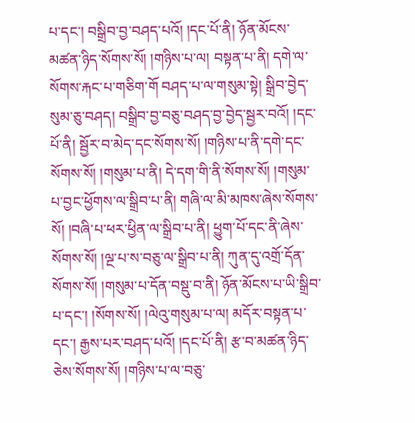པ་དང་། བསྒྲིབ་བྱ་བཤད་པའོ། །དང་པོ་ནི། ཉོན་མོངས་མཚན་ཉིད་སོགས་སོ། །གཉིས་པ་ལ། བསྟན་པ་ནི། དགེ་ལ་སོགས་རྐང་པ་གཅིག་གོ བཤད་པ་ལ་གསུམ་སྟེ། སྒྲིབ་བྱེད་སུམ་ཅུ་བཤད། བསྒྲིབ་བྱ་བཅུ་བཤད་བྱ་བྱེད་སྦྱར་བའོ། །དང་པོ་ནི། སྦྱོར་བ་མེད་དང་སོགས་སོ། །གཉིས་པ་ནི་དགེ་དང་སོགས་སོ། །གསུམ་པ་ནི། དེ་དག་གི་ནི་སོགས་སོ། །གསུམ་པ་བྱང་ཕྱོགས་ལ་སྒྲིབ་པ་ནི། གཞི་ལ་མི་མཁས་ཞེས་སོགས་སོ། །བཞི་པ་ཕར་ཕྱིན་ལ་སྒྲིབ་པ་ནི། ཕྱུག་པོ་དང་ནི་ཞེས་སོགས་སོ། །ལྔ་པ་ས་བཅུ་ལ་སྒྲིབ་པ་ནི། ཀུན་དུ་འགྲོ་དོན་སོགས་སོ། །གསུམ་པ་དོན་བསྡུ་བ་ནི། ཉོན་མོངས་པ་ཡི་སྒྲིབ་པ་དང་། །སོགས་སོ། །ལེའུ་གསུམ་པ་ལ། མདོར་བསྟན་པ་དང་། རྒྱས་པར་བཤད་པའོ། །དང་པོ་ནི། རྩ་བ་མཚན་ཉིད་ཅེས་སོགས་སོ། །གཉིས་པ་ལ་བཅུ་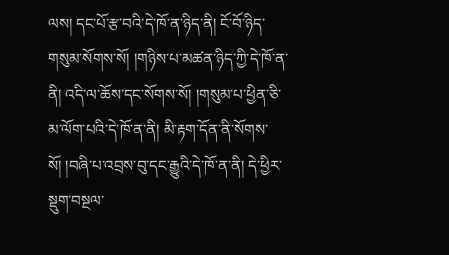ལས། དང་པོ་རྩ་བའི་དེ་ཁོ་ན་ཉིད་ནི། ངོ་བོ་ཉིད་གསུམ་སོགས་སོ། །གཉིས་པ་མཚན་ཉིད་ཀྱི་དེ་ཁོ་ན་ནི། འདི་ལ་ཆོས་དང་སོགས་སོ། །གསུམ་པ་ཕྱིན་ཅི་མ་ལོག་པའི་དེ་ཁོ་ན་ནི། མི་རྟག་དོན་ནི་སོགས་སོ། །བཞི་པ་འབྲས་བུ་དང་རྒྱུའི་དེ་ཁོ་ན་ནི། དེ་ཕྱིར་སྡུག་བསྔལ་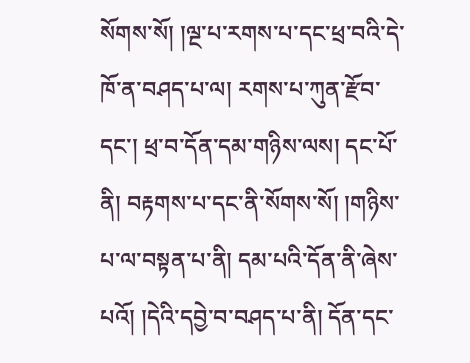སོགས་སོ། །ལྔ་པ་རགས་པ་དང་ཕྲ་བའི་དེ་ཁོ་ན་བཤད་པ་ལ། རགས་པ་ཀུན་རྫོབ་དང་། ཕྲ་བ་དོན་དམ་གཉིས་ལས། དང་པོ་ནི། བརྟགས་པ་དང་ནི་སོགས་སོ། །གཉིས་པ་ལ་བསྟན་པ་ནི། དམ་པའི་དོན་ནི་ཞེས་པའོ། །དེའི་དབྱེ་བ་བཤད་པ་ནི། དོན་དང་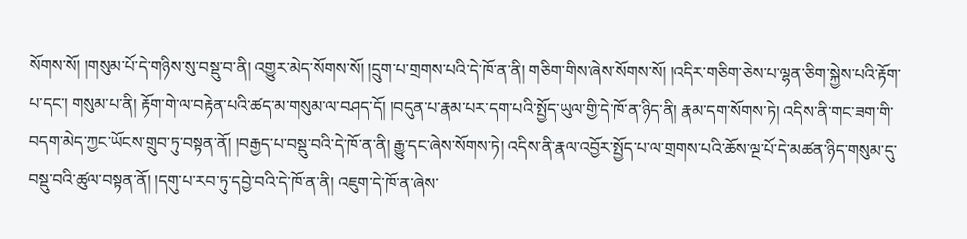སོགས་སོ། །གསུམ་པོ་དེ་གཉིས་སུ་བསྡུ་བ་ནི། འགྱུར་མེད་སོགས་སོ། །དྲུག་པ་གྲགས་པའི་དེ་ཁོ་ན་ནི། གཅིག་གིས་ཞེས་སོགས་སོ། །འདིར་གཅིག་ཅེས་པ་ལྷན་ཅིག་སྐྱེས་པའི་རྟོག་པ་དང་། གསུམ་པ་ནི། རྟོག་གེ་ལ་བརྟེན་པའི་ཚད་མ་གསུམ་ལ་བཤད་དོ། །བདུན་པ་རྣམ་པར་དག་པའི་སྤྱོད་ཡུལ་གྱི་དེ་ཁོ་ན་ཉིད་ནི། རྣམ་དག་སོགས་ཏེ། འདིས་ནི་གང་ཟག་གི་བདག་མེད་ཀྱང་ཡོངས་གྲུབ་ཏུ་བསྟན་ནོ། །བརྒྱད་པ་བསྡུ་བའི་དེ་ཁོ་ན་ནི། རྒྱུ་དང་ཞེས་སོགས་ཏེ། འདིས་ནི་རྣལ་འབྱོར་སྤྱོད་པ་ལ་གྲགས་པའི་ཆོས་ལྔ་པོ་དེ་མཚན་ཉིད་གསུམ་དུ་བསྡུ་བའི་ཚུལ་བསྟན་ནོ། །དགུ་པ་རབ་ཏུ་དབྱེ་བའི་དེ་ཁོ་ན་ནི། འཇུག་དེ་ཁོ་ན་ཞེས་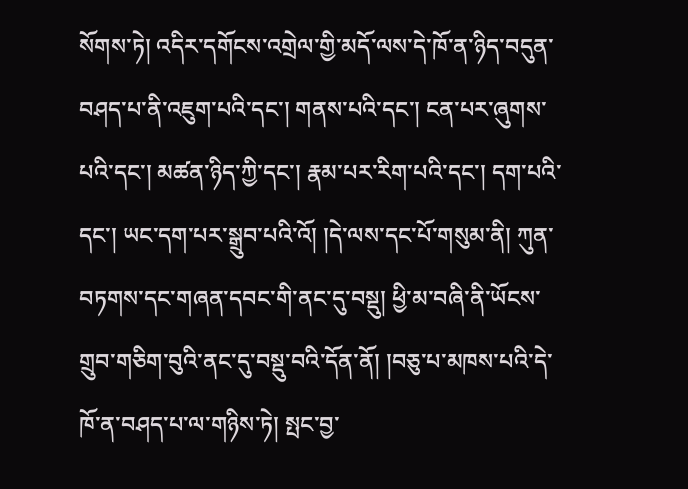སོགས་ཏེ། འདིར་དགོངས་འགྲེལ་གྱི་མདོ་ལས་དེ་ཁོ་ན་ཉིད་བདུན་བཤད་པ་ནི་འཇུག་པའི་དང་། གནས་པའི་དང་། ངན་པར་ཞུགས་པའི་དང་། མཚན་ཉིད་ཀྱི་དང་། རྣམ་པར་རིག་པའི་དང་། དག་པའི་དང་། ཡང་དག་པར་སྒྲུབ་པའི་འོ། །དེ་ལས་དང་པོ་གསུམ་ནི། ཀུན་བཏགས་དང་གཞན་དབང་གི་ནང་དུ་བསྡུ། ཕྱི་མ་བཞི་ནི་ཡོངས་གྲུབ་གཅིག་བུའི་ནང་དུ་བསྡུ་བའི་དོན་ནོ། །བཅུ་པ་མཁས་པའི་དེ་ཁོ་ན་བཤད་པ་ལ་གཉིས་ཏེ། སྤང་བྱ་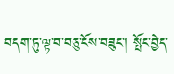བདག་ཏུ་ལྟ་བ་བཅུ་ངོས་བཟུང་། སྤོང་བྱེད་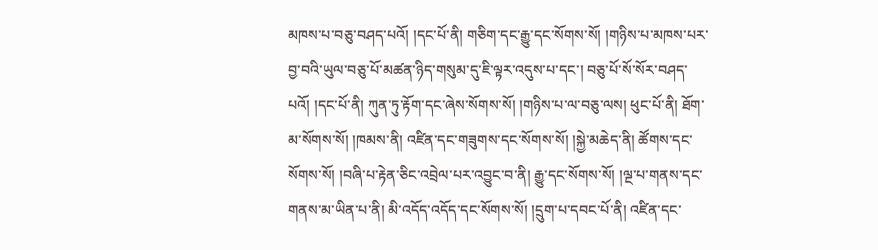མཁས་པ་བཅུ་བཤད་པའོ། །དང་པོ་ནི། གཅིག་དང་རྒྱུ་དང་སོགས་སོ། །གཉིས་པ་མཁས་པར་བྱ་བའི་ཡུལ་བཅུ་པོ་མཚན་ཉིད་གསུམ་དུ་ཇི་ལྟར་འདུས་པ་དང་། བཅུ་པོ་སོ་སོར་བཤད་པའོ། །དང་པོ་ནི། ཀུན་ཏུ་རྟོག་དང་ཞེས་སོགས་སོ། །གཉིས་པ་ལ་བཅུ་ལས། ཕུང་པོ་ནི། ཐོག་མ་སོགས་སོ། །ཁམས་ནི། འཛིན་དང་གཟུགས་དང་སོགས་སོ། །སྐྱེ་མཆེད་ནི། ཚོགས་དང་སོགས་སོ། །བཞི་པ་རྟེན་ཅིང་འབྲེལ་པར་འབྱུང་བ་ནི། རྒྱུ་དང་སོགས་སོ། །ལྔ་པ་གནས་དང་གནས་མ་ཡིན་པ་ནི། མི་འདོད་འདོད་དང་སོགས་སོ། །དྲུག་པ་དབང་པོ་ནི། འཛིན་དང་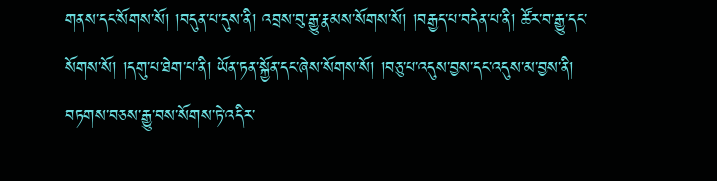གནས་དང་སོགས་སོ། །བདུན་པ་དུས་ནི། འབྲས་བུ་རྒྱུ་རྣམས་སོགས་སོ། །བརྒྱད་པ་བདེན་པ་ནི། ཚོར་བ་རྒྱུ་དང་སོགས་སོ། །དགུ་པ་ཐེག་པ་ནི། ཡོན་ཏན་སྐྱོན་དང་ཞེས་སོགས་སོ། །བཅུ་པ་འདུས་བྱས་དང་འདུས་མ་བྱས་ནི། བཏགས་བཅས་རྒྱུ་བས་སོགས་ཏེ་འདིར་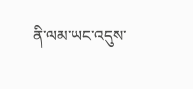ནི་ལམ་ཡང་འདུས་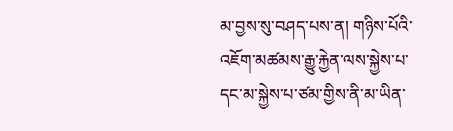མ་བྱས་སུ་བཤད་པས་ན། གཉིས་པོའི་འཇོག་མཚམས་རྒྱུ་རྐྱེན་ལས་སྐྱེས་པ་དང་མ་སྐྱེས་པ་ཙམ་གྱིས་ནི་མ་ཡིན་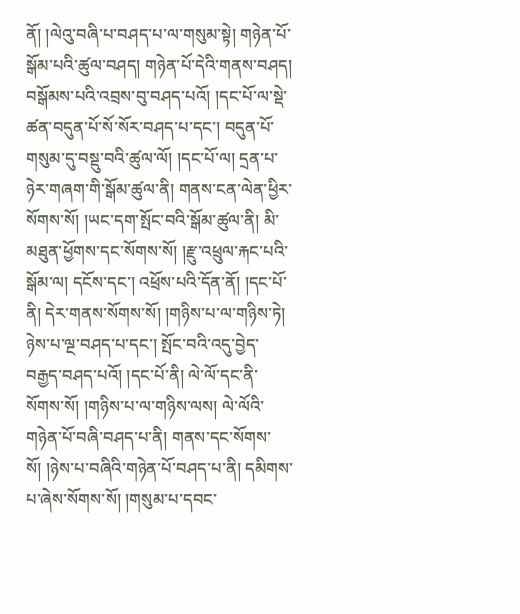ནོ། །ལེའུ་བཞི་པ་བཤད་པ་ལ་གསུམ་སྟེ། གཉེན་པོ་སྒོམ་པའི་ཚུལ་བཤད། གཉེན་པོ་དེའི་གནས་བཤད། བསྒོམས་པའི་འབྲས་བུ་བཤད་པའོ། །དང་པོ་ལ་སྡེ་ཚན་བདུན་པོ་སོ་སོར་བཤད་པ་དང་། བདུན་པོ་གསུམ་དུ་བསྡུ་བའི་ཚུལ་ལོ། །དང་པོ་ལ། དྲན་པ་ཉེར་གཞག་གི་སྒོམ་ཚུལ་ནི། གནས་ངན་ལེན་ཕྱིར་སོགས་སོ། །ཡང་དག་སྤོང་བའི་སྒོམ་ཚུལ་ནི། མི་མཐུན་ཕྱོགས་དང་སོགས་སོ། །རྫུ་འཕྲུལ་རྐང་པའི་སྒོམ་ལ། དངོས་དང་། འཕྲོས་པའི་དོན་ནོ། །དང་པོ་ནི། དེར་གནས་སོགས་སོ། །གཉིས་པ་ལ་གཉིས་ཏེ། ཉེས་པ་ལྔ་བཤད་པ་དང་། སྤོང་བའི་འདུ་བྱེད་བརྒྱད་བཤད་པའོ། །དང་པོ་ནི། ལེ་ལོ་དང་ནི་སོགས་སོ། །གཉིས་པ་ལ་གཉིས་ལས། ལེ་ལོའི་གཉེན་པོ་བཞི་བཤད་པ་ནི། གནས་དང་སོགས་སོ། །ཉེས་པ་བཞིའི་གཉེན་པོ་བཤད་པ་ནི། དམིགས་པ་ཞེས་སོགས་སོ། །གསུམ་པ་དབང་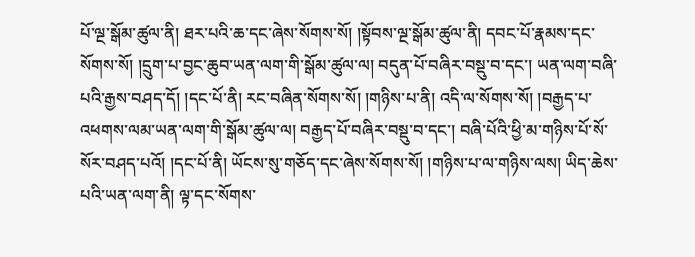པོ་ལྔ་སྒོམ་ཚུལ་ནི། ཐར་པའི་ཆ་དང་ཞེས་སོགས་སོ། །སྟོབས་ལྔ་སྒོམ་ཚུལ་ནི། དབང་པོ་རྣམས་དང་སོགས་སོ། །དྲུག་པ་བྱང་ཆུབ་ཡན་ལག་གི་སྒོམ་ཚུལ་ལ། བདུན་པོ་བཞིར་བསྡུ་བ་དང་། ཡན་ལག་བཞི་པའི་རྒྱས་བཤད་དོ། །དང་པོ་ནི། རང་བཞིན་སོགས་སོ། །གཉིས་པ་ནི། འདི་ལ་སོགས་སོ། །བརྒྱད་པ་འཕགས་ལམ་ཡན་ལག་གི་སྒོམ་ཚུལ་ལ། བརྒྱད་པོ་བཞིར་བསྡུ་བ་དང་། བཞི་པོའི་ཕྱི་མ་གཉིས་པོ་སོ་སོར་བཤད་པའོ། །དང་པོ་ནི། ཡོངས་སུ་གཅོད་དང་ཞེས་སོགས་སོ། །གཉིས་པ་ལ་གཉིས་ལས། ཡིད་ཆེས་པའི་ཡན་ལག་ནི། ལྟ་དང་སོགས་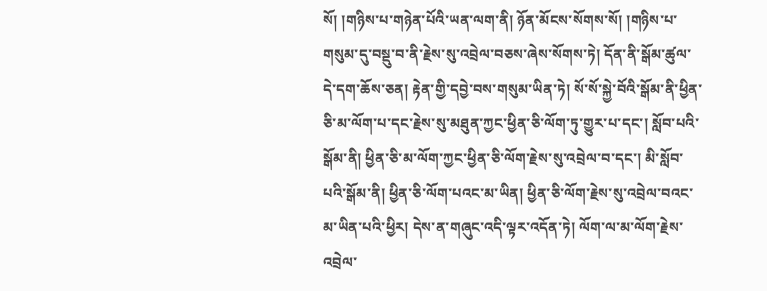སོ། །གཉིས་པ་གཉེན་པོའི་ཡན་ལག་ནི། ཉོན་མོངས་སོགས་སོ། །གཉིས་པ་གསུམ་དུ་བསྡུ་བ་ནི་རྗེས་སུ་འབྲེལ་བཅས་ཞེས་སོགས་ཏེ། དོན་ནི་སྒོམ་ཚུལ་དེ་དག་ཆོས་ཅན། རྟེན་གྱི་དབྱེ་བས་གསུམ་ཡིན་ཏེ། སོ་སོ་སྐྱེ་བོའི་སྒོམ་ནི་ཕྱིན་ཅི་མ་ལོག་པ་དང་རྗེས་སུ་མཐུན་ཀྱང་ཕྱིན་ཅི་ལོག་ཏུ་གྱུར་པ་དང་། སློབ་པའི་སྒོམ་ནི། ཕྱིན་ཅི་མ་ལོག་ཀྱང་ཕྱིན་ཅི་ལོག་རྗེས་སུ་འབྲེལ་བ་དང་། མི་སློབ་པའི་སྒོམ་ནི། ཕྱིན་ཅི་ལོག་པའང་མ་ཡིན། ཕྱིན་ཅི་ལོག་རྗེས་སུ་འབྲེལ་བའང་མ་ཡིན་པའི་ཕྱིར། དེས་ན་གཞུང་འདི་ལྟར་འདོན་ཏེ། ལོག་ལ་མ་ལོག་རྗེས་འབྲེལ་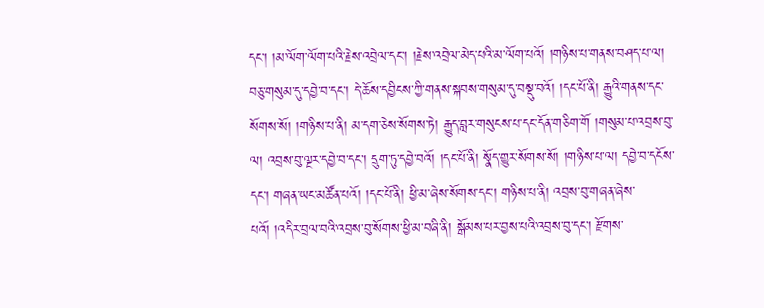དང་། །མ་ལོག་ལོག་པའི་རྗེས་འབྲེལ་དང་། །རྗེས་འབྲེལ་མེད་པའི་མ་ལོག་པའོ། །གཉིས་པ་གནས་བཤད་པ་ལ། བཅུ་གསུམ་དུ་དབྱེ་བ་དང་། དེ་ཆོས་དབྱིངས་ཀྱི་གནས་སྐབས་གསུམ་དུ་བསྡུ་བའོ། །དང་པོ་ནི། རྒྱུའི་གནས་དང་སོགས་སོ། །གཉིས་པ་ནི། མ་དག་ཅེས་སོགས་ཏེ། རྒྱུད་བླར་གསུངས་པ་དང་དོན་གཅིག་གོ །གསུམ་པ་འབྲས་བུ་ལ། འབྲས་བུ་ལྔར་དབྱེ་བ་དང་། དྲུག་ཏུ་དབྱེ་བའོ། །དང་པོ་ནི། སྣོད་གྱུར་སོགས་སོ། །གཉིས་པ་ལ། དབྱེ་བ་དངོས་དང་། གཞན་ཡང་མཚོན་པའོ། །དང་པོ་ནི། ཕྱི་མ་ཞེས་སོགས་དང་། གཉིས་པ་ནི། འབྲས་བུ་གཞན་ཞེས་པའོ། །འདིར་བྲལ་བའི་འབྲས་བུ་སོགས་ཕྱི་མ་བཞི་ནི། སྒོམས་པར་བྱས་པའི་འབྲས་བུ་དང་། རྫོགས་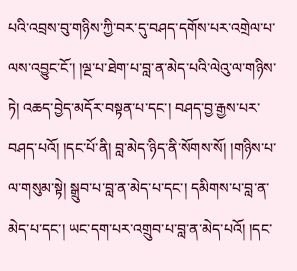པའི་འབྲས་བུ་གཉིས་ཀྱི་བར་དུ་བཤད་དགོས་པར་འགྲེལ་པ་ལས་འབྱུང་ངོ་། །ལྔ་པ་ཐེག་པ་བླ་ན་མེད་པའི་ལེའུ་ལ་གཉིས་ཏེ། འཆད་བྱེད་མདོར་བསྟན་པ་དང་། བཤད་བྱ་རྒྱས་པར་བཤད་པའོ། །དང་པོ་ནི། བླ་མེད་ཉིད་ནི་སོགས་སོ། །གཉིས་པ་ལ་གསུམ་སྟེ། སྒྲུབ་པ་བླ་ན་མེད་པ་དང་། དམིགས་པ་བླ་ན་མེད་པ་དང་། ཡང་དག་པར་འགྲུབ་པ་བླ་ན་མེད་པའོ། །དང་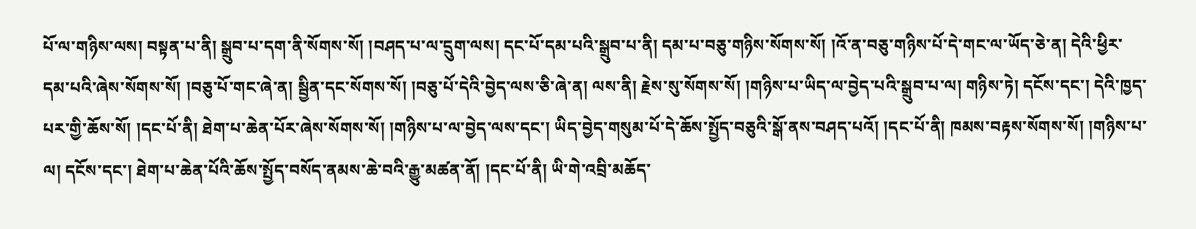པོ་ལ་གཉིས་ལས། བསྟན་པ་ནི། སྒྲུབ་པ་དག་ནི་སོགས་སོ། །བཤད་པ་ལ་དྲུག་ལས། དང་པོ་དམ་པའི་སྒྲུབ་པ་ནི། དམ་པ་བཅུ་གཉིས་སོགས་སོ། །འོ་ན་བཅུ་གཉིས་པོ་དེ་གང་ལ་ཡོད་ཅེ་ན། དེའི་ཕྱིར་དམ་པའི་ཞེས་སོགས་སོ། །བཅུ་པོ་གང་ཞེ་ན། སྦྱིན་དང་སོགས་སོ། །བཅུ་པོ་དེའི་བྱེད་ལས་ཅི་ཞེ་ན། ལས་ནི། རྗེས་སུ་སོགས་སོ། །གཉིས་པ་ཡིད་ལ་བྱེད་པའི་སྒྲུབ་པ་ལ། གཉིས་ཏེ། དངོས་དང་། དེའི་ཁྱད་པར་གྱི་ཆོས་སོ། །དང་པོ་ནི། ཐེག་པ་ཆེན་པོར་ཞེས་སོགས་སོ། །གཉིས་པ་ལ་བྱེད་ལས་དང་། ཡིད་བྱེད་གསུམ་པོ་དེ་ཆོས་སྤྱོད་བཅུའི་སྒོ་ནས་བཤད་པའོ། །དང་པོ་ནི། ཁམས་བརྟས་སོགས་སོ། །གཉིས་པ་ལ། དངོས་དང་། ཐེག་པ་ཆེན་པོའི་ཆོས་སྤྱོད་བསོད་ནམས་ཆེ་བའི་རྒྱུ་མཚན་ནོ། །དང་པོ་ནི། ཡི་གེ་འབྲི་མཆོད་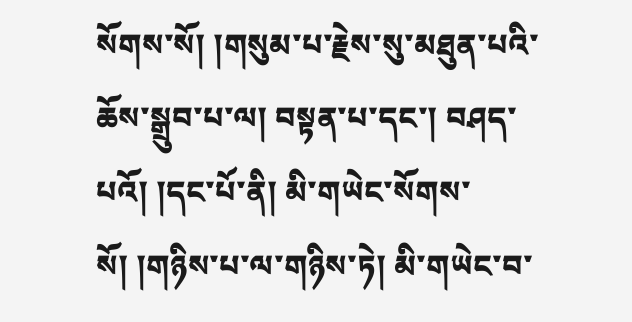སོགས་སོ། །གསུམ་པ་རྗེས་སུ་མཐུན་པའི་ཆོས་སྒྲུབ་པ་ལ། བསྟན་པ་དང་། བཤད་པའོ། །དང་པོ་ནི། མི་གཡེང་སོགས་སོ། །གཉིས་པ་ལ་གཉིས་ཏེ། མི་གཡེང་བ་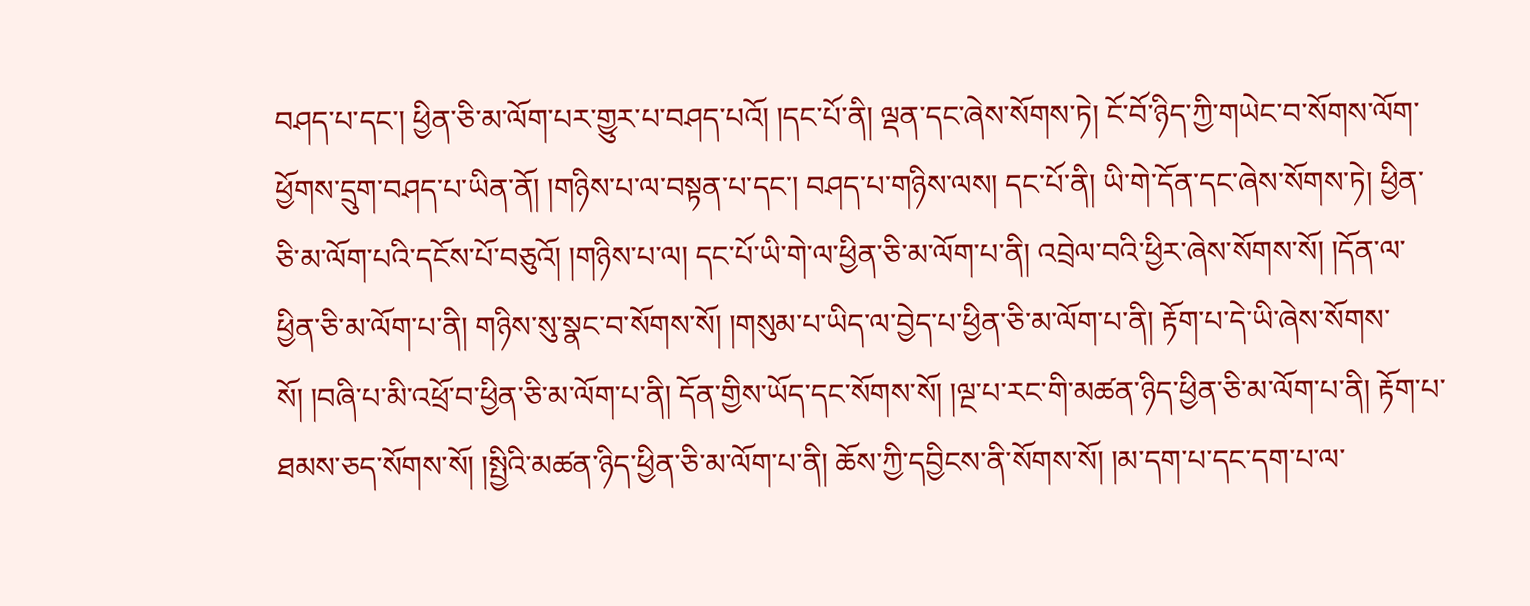བཤད་པ་དང་། ཕྱིན་ཅི་མ་ལོག་པར་གྱུར་པ་བཤད་པའོ། །དང་པོ་ནི། ལྡན་དང་ཞེས་སོགས་ཏེ། ངོ་བོ་ཉིད་ཀྱི་གཡེང་བ་སོགས་ལོག་ཕྱོགས་དྲུག་བཤད་པ་ཡིན་ནོ། །གཉིས་པ་ལ་བསྟན་པ་དང་། བཤད་པ་གཉིས་ལས། དང་པོ་ནི། ཡི་གེ་དོན་དང་ཞེས་སོགས་ཏེ། ཕྱིན་ཅི་མ་ལོག་པའི་དངོས་པོ་བཅུའོ། །གཉིས་པ་ལ། དང་པོ་ཡི་གེ་ལ་ཕྱིན་ཅི་མ་ལོག་པ་ནི། འབྲེལ་བའི་ཕྱིར་ཞེས་སོགས་སོ། །དོན་ལ་ཕྱིན་ཅི་མ་ལོག་པ་ནི། གཉིས་སུ་སྣང་བ་སོགས་སོ། །གསུམ་པ་ཡིད་ལ་བྱེད་པ་ཕྱིན་ཅི་མ་ལོག་པ་ནི། རྟོག་པ་དེ་ཡི་ཞེས་སོགས་སོ། །བཞི་པ་མི་འཕྲོ་བ་ཕྱིན་ཅི་མ་ལོག་པ་ནི། དོན་གྱིས་ཡོད་དང་སོགས་སོ། །ལྔ་པ་རང་གི་མཚན་ཉིད་ཕྱིན་ཅི་མ་ལོག་པ་ནི། རྟོག་པ་ཐམས་ཅད་སོགས་སོ། །སྤྱིའི་མཚན་ཉིད་ཕྱིན་ཅི་མ་ལོག་པ་ནི། ཆོས་ཀྱི་དབྱིངས་ནི་སོགས་སོ། །མ་དག་པ་དང་དག་པ་ལ་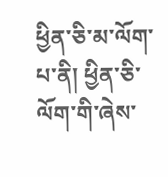ཕྱིན་ཅི་མ་ལོག་པ་ནི། ཕྱིན་ཅི་ལོག་གི་ཞེས་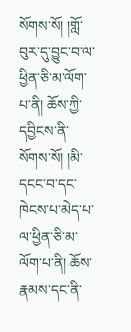སོགས་སོ། །གློ་བུར་དུ་བྱུང་བ་ལ་ཕྱིན་ཅི་མ་ལོག་པ་ནི། ཆོས་ཀྱི་དབྱིངས་ནི་སོགས་སོ། །མི་དངང་བ་དང་ཁེངས་པ་མེད་པ་ལ་ཕྱིན་ཅི་མ་ལོག་པ་ནི། ཆོས་རྣམས་དང་ནི་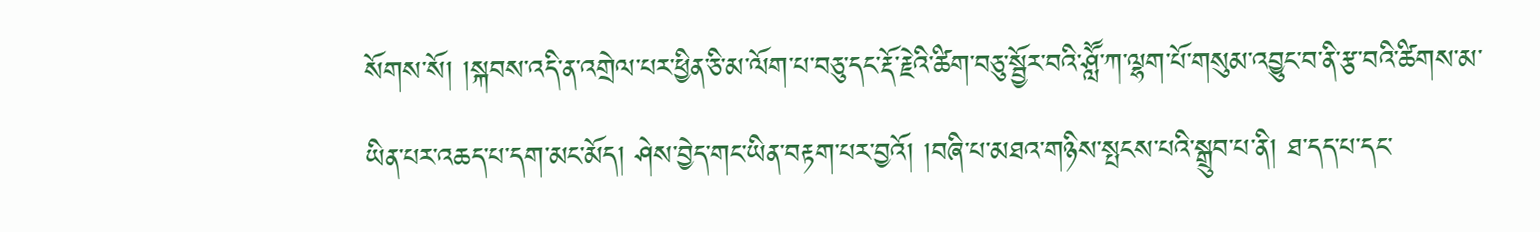སོགས་སོ། །སྐབས་འདི་ན་འགྲེལ་པར་ཕྱིན་ཅི་མ་ལོག་པ་བཅུ་དང་རྡོ་རྗེའི་ཚིག་བཅུ་སྦྱོར་བའི་ཤླཽ་ཀ་ལྷག་པོ་གསུམ་འབྱུང་བ་ནི་རྩ་བའི་ཚིགས་མ་ཡིན་པར་འཆད་པ་དག་མང་མོད། ཤེས་བྱེད་གང་ཡིན་བརྟག་པར་བྱའོ། །བཞི་པ་མཐའ་གཉིས་སྤངས་པའི་སྒྲུབ་པ་ནི། ཐ་དད་པ་དང་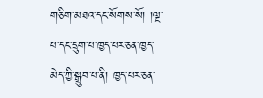གཅིག་མཐའ་དང་སོགས་སོ། །ལྔ་པ་དང་དྲུག་པ་ཁྱད་པར་ཅན་ཁྱད་མེད་ཀྱི་སྒྲུབ་པ་ནི། ཁྱད་པར་ཅན་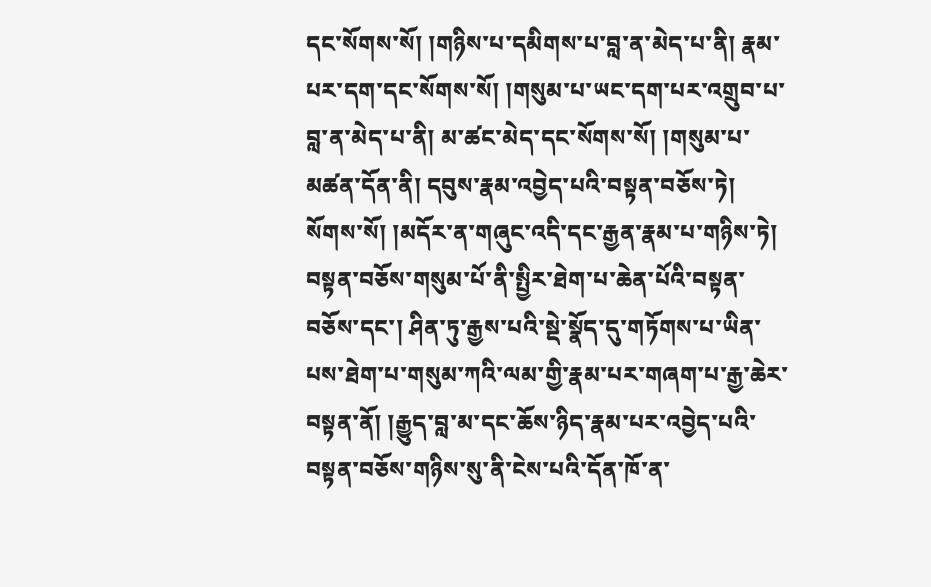དང་སོགས་སོ། །གཉིས་པ་དམིགས་པ་བླ་ན་མེད་པ་ནི། རྣམ་པར་དག་དང་སོགས་སོ། །གསུམ་པ་ཡང་དག་པར་འགྲུབ་པ་བླ་ན་མེད་པ་ནི། མ་ཚང་མེད་དང་སོགས་སོ། །གསུམ་པ་མཚན་དོན་ནི། དབུས་རྣམ་འབྱེད་པའི་བསྟན་བཅོས་ཏེ། སོགས་སོ། །མདོར་ན་གཞུང་འདི་དང་རྒྱན་རྣམ་པ་གཉིས་ཏེ། བསྟན་བཅོས་གསུམ་པོ་ནི་སྤྱིར་ཐེག་པ་ཆེན་པོའི་བསྟན་བཅོས་དང་། ཤིན་ཏུ་རྒྱས་པའི་སྡེ་སྣོད་དུ་གཏོགས་པ་ཡིན་པས་ཐེག་པ་གསུམ་ཀའི་ལམ་གྱི་རྣམ་པར་གཞག་པ་རྒྱ་ཆེར་བསྟན་ནོ། །རྒྱུད་བླ་མ་དང་ཆོས་ཉིད་རྣམ་པར་འབྱེད་པའི་བསྟན་བཅོས་གཉིས་སུ་ནི་ངེས་པའི་དོན་ཁོ་ན་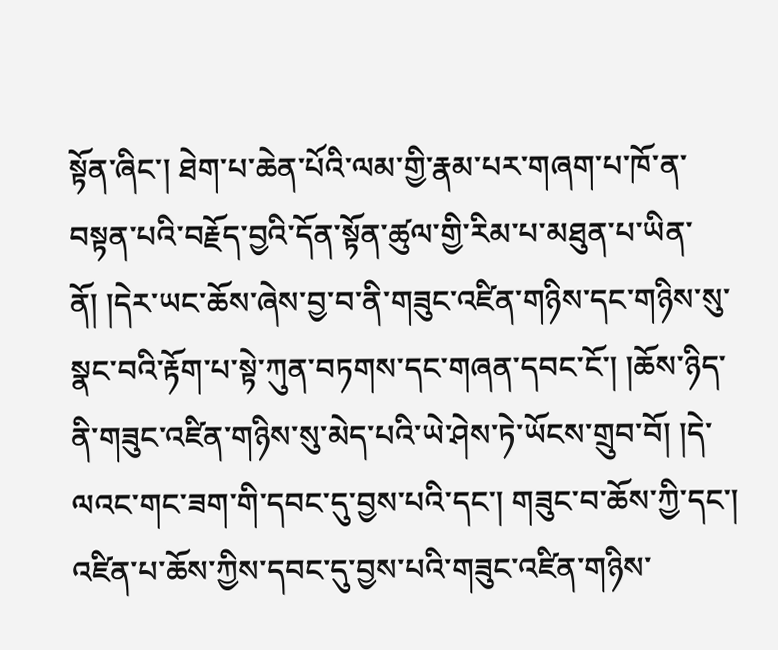སྟོན་ཞིང་། ཐེག་པ་ཆེན་པོའི་ལམ་གྱི་རྣམ་པར་གཞག་པ་ཁོ་ན་བསྟན་པའི་བརྗོད་བྱའི་དོན་སྟོན་ཚུལ་གྱི་རིམ་པ་མཐུན་པ་ཡིན་ནོ། །དེར་ཡང་ཆོས་ཞེས་བྱ་བ་ནི་གཟུང་འཛིན་གཉིས་དང་གཉིས་སུ་སྣང་བའི་རྟོག་པ་སྟེ་ཀུན་བཏགས་དང་གཞན་དབང་ངོ་། །ཆོས་ཉིད་ནི་གཟུང་འཛིན་གཉིས་སུ་མེད་པའི་ཡེ་ཤེས་ཏེ་ཡོངས་གྲུབ་བོ། །དེ་ལའང་གང་ཟག་གི་དབང་དུ་བྱས་པའི་དང་། གཟུང་བ་ཆོས་ཀྱི་དང་། འཛིན་པ་ཆོས་ཀྱིས་དབང་དུ་བྱས་པའི་གཟུང་འཛིན་གཉིས་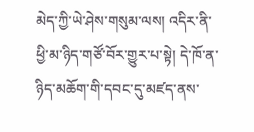མེད་ཀྱི་ཡེ་ཤེས་གསུམ་ལས། འདིར་ནི་ཕྱི་མ་ཉིད་གཙོ་བོར་གྱུར་པ་སྟེ། དེ་ཁོ་ན་ཉིད་མཆོག་གི་དབང་དུ་མཛད་ནས་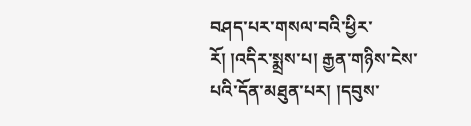བཤད་པར་གསལ་བའི་ཕྱིར་རོ། །འདིར་སྨྲས་པ། རྒྱན་གཉིས་ངེས་པའི་དོན་མཐུན་པར། །དབུས་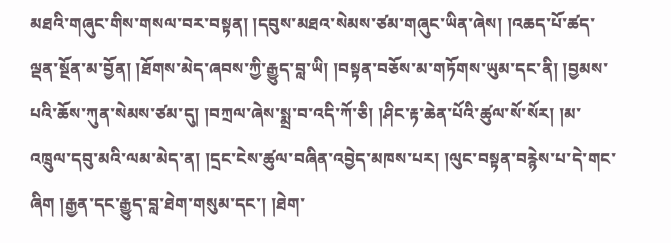མཐའི་གཞུང་གིས་གསལ་བར་བསྟན། །དབུས་མཐའ་སེམས་ཙམ་གཞུང་ཡིན་ཞེས། །འཆད་པོ་ཚད་ལྡན་སྔོན་མ་བྱོན། །ཐོགས་མེད་ཞབས་ཀྱི་རྒྱུད་བླ་ཡི། །བསྟན་བཅོས་མ་གཏོགས་ཡུམ་དང་ནི། །བྱམས་པའི་ཆོས་ཀུན་སེམས་ཙམ་དུ། །བཀྲལ་ཞེས་སྨྲ་བ་འདི་ཀོ་ཅི། །ཤིང་རྟ་ཆེན་པོའི་ཚུལ་སོ་སོར། །མ་འཁྲུལ་དབུ་མའི་ལམ་མེད་ན། །དྲང་ངེས་ཚུལ་བཞིན་འབྱེད་མཁས་པར། །ལུང་བསྟན་བརྙེས་པ་དེ་གང་ཞིག །རྒྱན་དང་རྒྱུད་བླ་ཐེག་གསུམ་དང་། །ཐེག་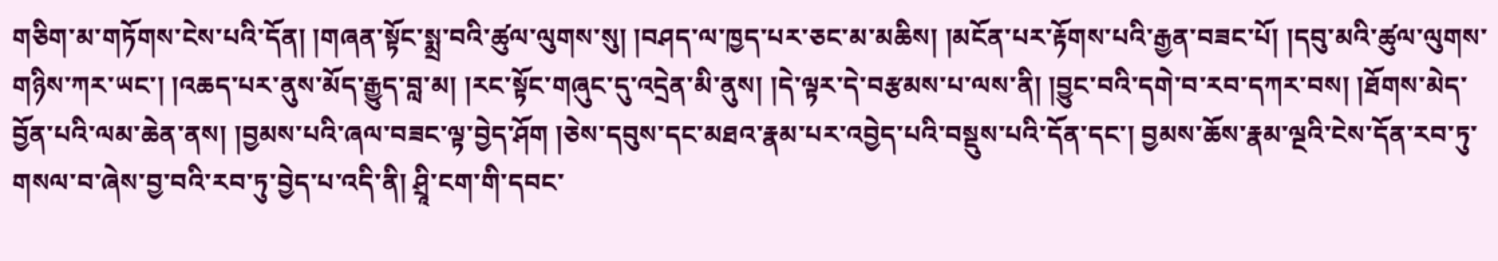གཅིག་མ་གཏོགས་ངེས་པའི་དོན། །གཞན་སྟོང་སྨྲ་བའི་ཚུལ་ལུགས་སུ། །བཤད་ལ་ཁྱད་པར་ཅང་མ་མཆིས། །མངོན་པར་རྟོགས་པའི་རྒྱན་བཟང་པོ། །དབུ་མའི་ཚུལ་ལུགས་གཉིས་ཀར་ཡང་། །འཆད་པར་ནུས་མོད་རྒྱུད་བླ་མ། །རང་སྟོང་གཞུང་དུ་འདྲེན་མི་ནུས། །དེ་ལྟར་དེ་བརྩམས་པ་ལས་ནི། །བྱུང་བའི་དགེ་བ་རབ་དཀར་བས། །ཐོགས་མེད་བྱོན་པའི་ལམ་ཆེན་ནས། །བྱམས་པའི་ཞལ་བཟང་ལྟ་བྱེད་ཤོག །ཅེས་དབུས་དང་མཐའ་རྣམ་པར་འབྱེད་པའི་བསྡུས་པའི་དོན་དང་། བྱམས་ཆོས་རྣམ་ལྔའི་ངེས་དོན་རབ་ཏུ་གསལ་བ་ཞེས་བྱ་བའི་རབ་ཏུ་བྱེད་པ་འདི་ནི། ཤྲཱི་ངག་གི་དབང་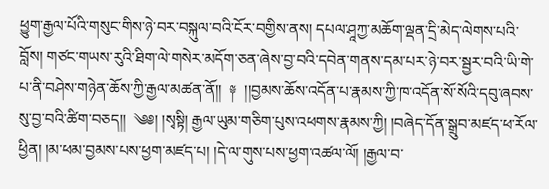ཕྱུག་རྒྱལ་པོའི་གསུང་གིས་ཉེ་བར་བསྐུལ་བའི་ངོར་བགྱིས་ནས། དཔལ་ཤཱཀྱ་མཆོག་ལྡན་དྲི་མེད་ལེགས་པའི་བློས། གཙང་གཡས་རུའི་ཐིག་ལེ་གསེར་མདོག་ཅན་ཞེས་བྱ་བའི་དབེན་གནས་དམ་པར་ཉེ་བར་སྦྱར་བའི་ཡི་གེ་པ་ནི་བཤེས་གཉེན་ཆོས་ཀྱི་རྒྱལ་མཚན་ནོ།།  ༈  །།བྱམས་ཆོས་འདོན་པ་རྣམས་ཀྱི་ཁ་འདོན་སོ་སོའི་དབུ་ཞབས་སུ་བྱ་བའི་ཚིག་བཅད།།  ༄༅། །སྭསྟི། རྒྱལ་ཡུམ་གཅིག་པུས་འཕགས་རྣམས་ཀྱི། །བཞེད་དོན་སྒྲུབ་མཛད་ཕ་རོལ་ཕྱིན། །མ་ཕམ་བྱམས་པས་ཕྱག་མཛད་པ། །དེ་ལ་གུས་པས་ཕྱག་འཚལ་ལོ། །རྒྱལ་བ་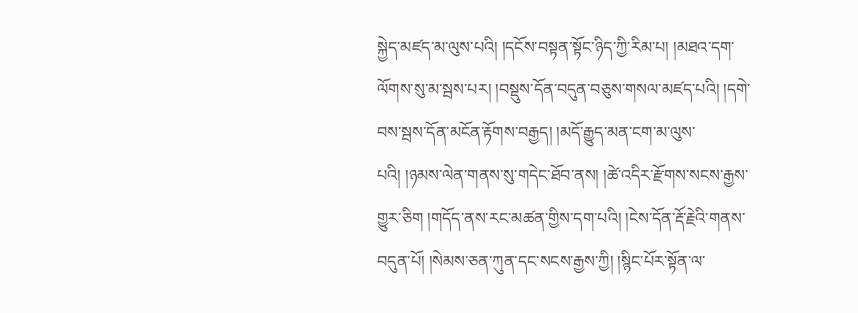སྐྱེད་མཛད་མ་ལུས་པའི། །དངོས་བསྟན་སྟོང་ཉིད་ཀྱི་རིམ་པ། །མཐའ་དག་ལོགས་སུ་མ་སྦས་པར། །བསྡུས་དོན་བདུན་བཅུས་གསལ་མཛད་པའི། །དགེ་བས་སྦས་དོན་མངོན་རྟོགས་བརྒྱད། །མདོ་རྒྱུད་མན་ངག་མ་ལུས་པའི། །ཉམས་ལེན་གནས་སུ་གདེང་ཐོབ་ནས། །ཚེ་འདིར་རྫོགས་སངས་རྒྱས་གྱུར་ཅིག །གདོད་ནས་རང་མཚན་གྱིས་དག་པའི། །ངེས་དོན་རྡོ་རྗེའི་གནས་བདུན་པོ། །སེམས་ཅན་ཀུན་དང་སངས་རྒྱས་ཀྱི། །སྙིང་པོར་སྟོན་ལ་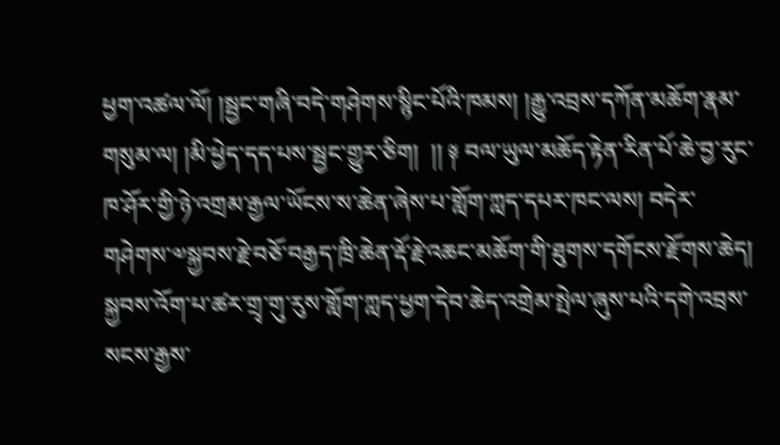ཕྱག་འཚལ་ལོ། །སྦྱང་གཞི་བདེ་གཤེགས་སྙིང་པོའི་ཁམས། །རྒྱུ་འབྲས་དཀོན་མཆོག་རྣམ་གསུམ་ལ། །མི་ཕྱེད་དད་པས་སྦྱང་གྱུར་ཅིག།  །། ༈ བལ་ཡུལ་མཆོད་རྟེན་རིན་པོ་ཆེ་བྱ་རུང་ཁ་ཤོར་གྱི་ཉེ་འགྲམ་རྒྱལ་ཡོངས་ས་ཆེན་ཞེས་པ་གློག་ཀླད་དཔར་ཁང་ལས། བདེར་གཤེགས་༧སྐྱབས་རྗེ་བཅོ་བརྒྱད་ཁྲི་ཆེན་རྡོ་རྗེ་འཆང་མཆོག་གི་ཐུགས་དགོངས་རྫོགས་ཆེད། སྐྱབས་འོག་པ་ཚར་གྲྭ་གུ་རུས་གློག་ཀླད་ཕྱག་དེབ་ཆེད་འགྲེམ་སྤེལ་ཞུས་པའི་དགེ་འབྲས་སངས་རྒྱས་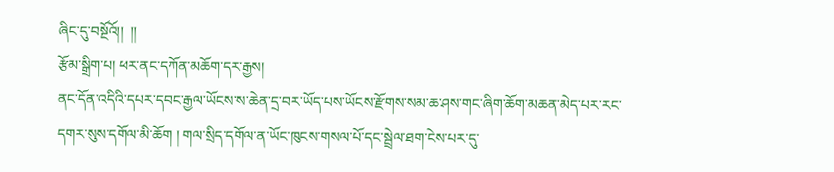ཞིང་དུ་བསྔོའོ།།  །།
རྩོམ་སྒྲིག་པ། ཕར་ནང་དཀོན་མཆོག་དར་རྒྱས།
ནང་དོན་འདིའི་དཔར་དབང་རྒྱལ་ཡོངས་ས་ཆེན་དྲ་བར་ཡོད་པས་ཡོངས་རྫོགས་སམ་ཆ་ཤས་གང་ཞིག་ཆོག་མཆན་མེད་པར་རང་དགར་སུས་དགོལ་མི་ཆོག ། གལ་སྲིད་དགོལ་ན་ཡོང་ཁུངས་གསལ་པོ་དང་སྦྲེལ་ཐག་ངེས་པར་དུ་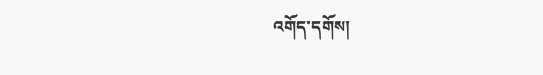འགོད་དགོས།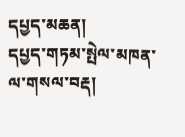དཔྱད་མཆན།
དཔྱད་གཏམ་སྤེལ་མཁན་ལ་གསལ་བརྡ།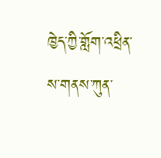ཁྱེད་ཀྱི་གློག་འཕྲིན་ས་གནས་ཀུན་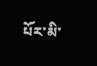པོར་མི་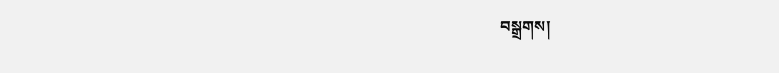བསྒྲགས།